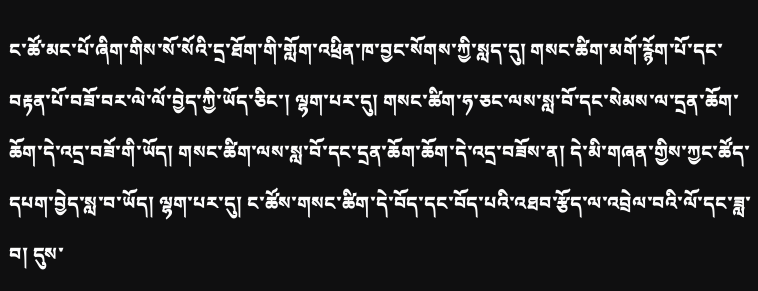ང་ཚོ་མང་པོ་ཞིག་གིས་སོ་སོའི་དྲ་ཐོག་གི་གློག་འཕྲིན་ཁ་བྱང་སོགས་ཀྱི་སླད་དུ། གསང་ཚིག་མགོ་རྙོག་པོ་དང་བརྟན་པོ་བཟོ་བར་ལེ་ལོ་བྱེད་ཀྱི་ཡོད་ཅིང་། ལྷག་པར་དུ། གསང་ཚིག་ཧ་ཅང་ལས་སླ་བོ་དང་སེམས་ལ་དྲན་ཆོག་ཆོག་དེ་འདྲ་བཟོ་གི་ཡོད། གསང་ཚིག་ལས་སླ་བོ་དང་དྲན་ཆོག་ཆོག་དེ་འདྲ་བཟོས་ན། དེ་མི་གཞན་གྱིས་ཀྱང་ཚོད་དཔག་བྱེད་སླ་བ་ཡོད། ལྷག་པར་དུ། ང་ཚོས་གསང་ཚིག་དེ་བོད་དང་བོད་པའི་འཐབ་རྩོད་ལ་འབྲེལ་བའི་ལོ་དང་ཟླ་བ། དུས་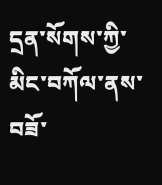དྲན་སོགས་ཀྱི་མིང་བཀོལ་ནས་བཟོ་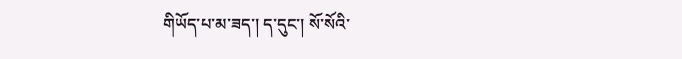གིཡོད་པ་མ་ཟད་། ད་དུང་། སོ་སོའི་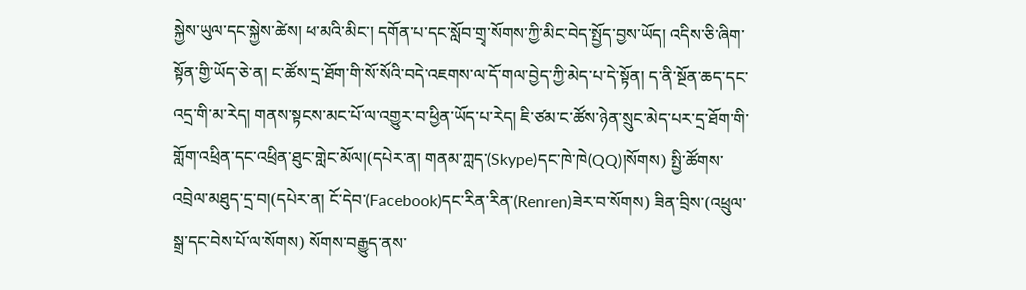སྐྱེས་ཡུལ་དང་སྐྱེས་ཚེས། ཕ་མའི་མིང་། དགོན་པ་དང་སློབ་གྲྭ་སོགས་ཀྱི་མིང་བེད་སྤྱོད་བྱས་ཡོད། འདིས་ཅི་ཞིག་སྟོན་གྱི་ཡོད་ཅེ་ན། ང་ཚོས་དྲ་ཐོག་གི་སོ་སོའི་བདེ་འཇགས་ལ་དོ་གལ་བྱེད་ཀྱི་མེད་པ་དེ་སྟོན། ད་ནི་སྔོན་ཆད་དང་འདྲ་གི་མ་རེད། གནས་སྟངས་མང་པོ་ལ་འགྱུར་བ་ཕྱིན་ཡོད་པ་རེད། ཇི་ཙམ་ང་ཚོས་ཉེན་སྲུང་མེད་པར་དྲ་ཐོག་གི་གློག་འཕྲིན་དང་འཕྲིན་ཐུང་གླེང་མོལ།(དཔེར་ན། གནམ་ཀླད་(Skype)དང་ཁེ་ཁེ(QQ)།སོགས) སྤྱི་ཚོགས་འབྲེལ་མཐུད་དྲ་བ།(དཔེར་ན། ངོ་དེབ་(Facebook)དང་རིན་རིན་(Renren)ཟེར་བ་སོགས) ཟིན་བྲིས་(འཕྲུལ་སྒྲ་དང་བེས་པོ་ལ་སོགས) སོགས་བརྒྱུད་ནས་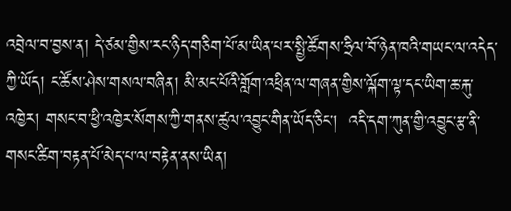འབྲེལ་བ་བྱས་ན། དེ་ཙམ་གྱིས་རང་ཉིད་གཅིག་པོ་མ་ཡིན་པར་སྤྱི་ཚོགས་ཧྲིལ་བོ་ཉེན་ཁའི་གཡང་ལ་འདེད་ཀྱི་ཡོད། ང་ཚོས་ཤེས་གསལ་བཞིན། མི་མང་པོའི་གློག་འཕྲིན་ལ་གཞན་གྱིས་ལྐོག་ལྟ་དང་ཡིག་ཆ་རྐུ་འཁྱེར། གསང་བ་ཕྱི་འཁྱེར་སོགས་ཀྱི་གནས་ཚུལ་འབྱུང་གིན་ཡོད་ཅིང་།  འདི་དག་ཀུན་གྱི་འབྱུང་རྩ་ནི་གསང་ཚིག་བརྟན་པོ་མེད་པ་ལ་བརྟེན་ནས་ཡིན།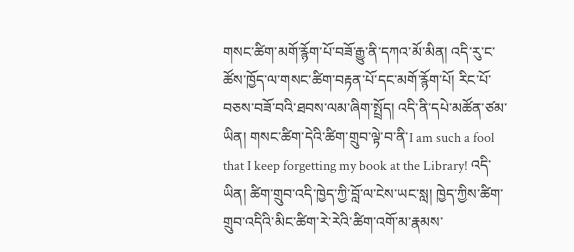གསང་ཚིག་མགོ་རྙོག་པོ་བཟོ་རྒྱུ་ནི་དཀའ་མོ་མིན། འདི་རུ་ང་ཚོས་ཁྱོད་ལ་གསང་ཚིག་བརྟན་པོ་དང་མགོ་རྙོག་པོ། རིང་པོ་བཅས་བཟོ་བའི་ཐབས་ལམ་ཞིག་སྤྲོད། འདི་ནི་དཔེ་མཚོན་ཙམ་ཡིན། གསང་ཚིག་དེའི་ཚིག་གྲུབ་ལྟེ་བ་ནི་I am such a fool that I keep forgetting my book at the Library! འདི་ཡིན། ཚིག་གྲུབ་འདི་ཁྱེད་ཀྱི་བློ་ལ་ངེས་ཡང་སླ། ཁྱེད་ཀྱིས་ཚིག་གྲུབ་འདིའི་མིང་ཚིག་རེ་རེའི་ཚིག་འགོ་མ་རྣམས་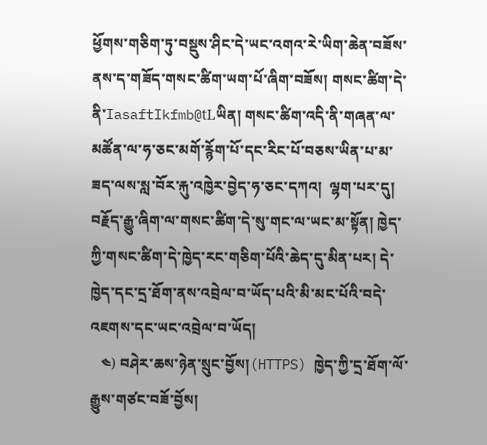ཕྱོགས་གཅིག་ཏུ་བསྡུས་ཤིང་དེ་ཡང་འགའ་རེ་ཡིག་ཆེན་བཟོས་ནས་ད་གཟོད་གསང་ཚིག་ཡག་པོ་ཞིག་བཟོས། གསང་ཚིག་དེ་ནི་IasaftIkfmb@tLཡིན། གསང་ཚིག་འདི་ནི་གཞན་ལ་མཚོན་ལ་ཧ་ཅང་མགོ་རྙོག་པོ་དང་རིང་པོ་བཅས་ཡིན་པ་མ་ཟད་ལས་སླ་བོར་རྐུ་འཁྱེར་བྱེད་ཧ་ཅང་དཀའ།  ལྷག་པར་དུ། བརྗོད་རྒྱུ་ཞིག་ལ་གསང་ཚིག་དེ་སུ་གང་ལ་ཡང་མ་སྟོན། ཁྱེད་ཀྱི་གསང་ཚིག་དེ་ཁྱེད་རང་གཅིག་པོའི་ཆེད་དུ་མིན་པར། དེ་ཁྱེད་དང་དྲ་ཐོག་ནས་འབྲེལ་བ་ཡོད་པའི་མི་མང་པོའི་བདེ་འཇགས་དང་ཡང་འབྲེལ་བ་ཡོད།
   ༤) བཤེར་ཆས་ཉེན་སྲུང་བྱོས།(HTTPS) ཁྱེད་ཀྱི་དྲ་ཐོག་ལོ་རྒྱུས་གཙང་བཟོ་བྱོས།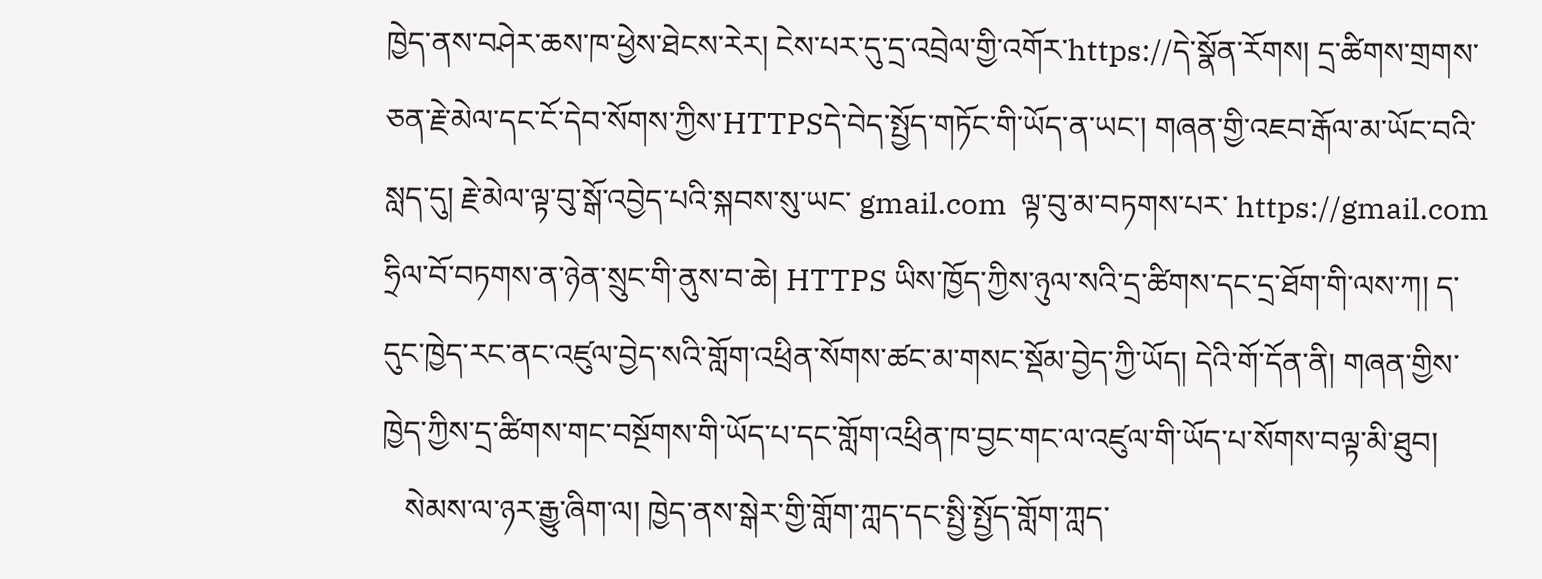ཁྱེད་ནས་བཤེར་ཆས་ཁ་ཕྱེས་ཐེངས་རེར། ངེས་པར་དུ་དྲ་འབྲེལ་གྱི་འགོར་https://དེ་སྣོན་རོགས། དྲ་ཚིགས་གྲགས་ཅན་རྗེ་མེལ་དང་ངོ་དེབ་སོགས་ཀྱིས་HTTPSདེ་བེད་སྤྱོད་གཏོང་གི་ཡོད་ན་ཡང་། གཞན་གྱི་འཇབ་རྒོལ་མ་ཡོང་བའི་སླད་དུ། རྗེ་མེལ་ལྟ་བུ་སྒོ་འབྱེད་པའི་སྐབས་སུ་ཡང་ gmail.com  ལྟ་བུ་མ་བཏགས་པར་ https://gmail.com ཧྲིལ་བོ་བཏགས་ན་ཉེན་སྲུང་གི་ནུས་བ་ཆེ། HTTPS ཡིས་ཁྱོད་ཀྱིས་ཉུལ་སའི་དྲ་ཚིགས་དང་དྲ་ཐོག་གི་ལས་ཀ། ད་དུང་ཁྱེད་རང་ནང་འཛུལ་བྱེད་སའི་གློག་འཕྲིན་སོགས་ཚང་མ་གསང་སྡོམ་བྱེད་ཀྱི་ཡོད། དེའི་གོ་དོན་ནི། གཞན་གྱིས་ཁྱེད་ཀྱིས་དྲ་ཚིགས་གང་བསྔོགས་གི་ཡོད་པ་དང་གློག་འཕྲིན་ཁ་བྱང་གང་ལ་འཛུལ་གི་ཡོད་པ་སོགས་བལྟ་མི་ཐུབ།
   སེམས་ལ་ཉར་རྒྱུ་ཞིག་ལ། ཁྱེད་ནས་སྒེར་གྱི་གློག་ཀླད་དང་སྤྱི་སྤྱོད་གློག་ཀླད་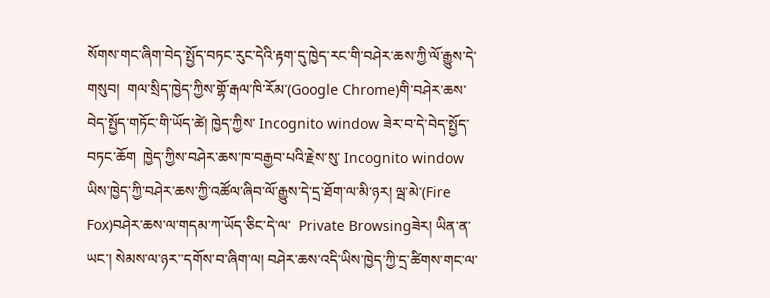སོགས་གང་ཞིག་བེད་སྤྱོད་བཏང་རུང་དེའི་རྟག་དུ་ཁྱེད་རང་གི་བཤེར་ཆས་ཀྱི་ལོ་རྒྱུས་དེ་གསུབ།  གལ་སྲིད་ཁྱེད་ཀྱིས་གྷོ་རྒལ་ཁི་རོམ་(Google Chrome)གི་བཤེར་ཆས་བེད་སྤྱོད་གཏོང་གི་ཡོད་ཚེ། ཁྱེད་ཀྱིས་ Incognito window ཟེར་བ་དེ་བེད་སྤྱོད་བཏང་ཆོག  ཁྱེད་ཀྱིས་བཤེར་ཆས་ཁ་བརྒྱབ་པའི་རྗེས་སུ་ Incognito window ཡིས་ཁྱེད་ཀྱི་བཤེར་ཆས་ཀྱི་འཚོལ་ཞིབ་ལོ་རྒྱུས་དེ་དྲ་ཐོག་ལ་མི་ཉར། ལྦ་མེ་(Fire Fox)བཤེར་ཆས་ལ་གདམ་ཀ་ཡོད་ཅིང་དེ་ལ་  Private Browsingཟེར། ཡིན་ན་ཡང་། སེམས་ལ་ཉར་་དགོས་བ་ཞིག་ལ། བཤེར་ཆས་འདི་ཡིས་ཁྱེད་ཀྱི་དྲ་ཚིགས་གང་ལ་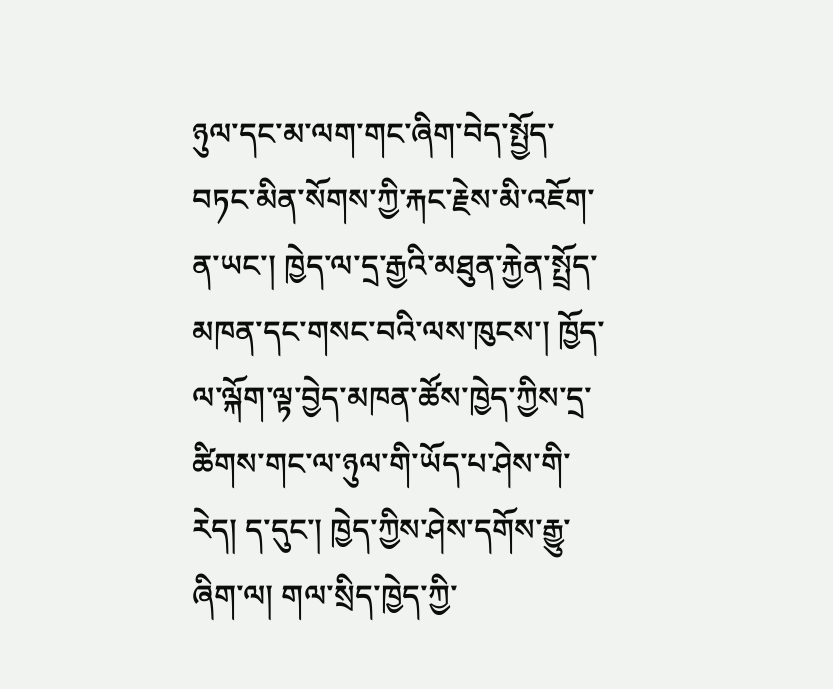ཉུལ་དང་མ་ལག་གང་ཞིག་བེད་སྤྱོད་བཏང་མིན་སོགས་ཀྱི་རྐང་རྗེས་མི་འཇོག་ན་ཡང་། ཁྱེད་ལ་དྲ་རྒྱའི་མཐུན་རྐྱེན་སྤྲོད་མཁན་དང་གསང་བའི་ལས་ཁུངས་། ཁྱོད་ལ་ལྐོག་ལྟ་བྱེད་མཁན་ཚོས་ཁྱེད་ཀྱིས་དྲ་ཚིགས་གང་ལ་ཉུལ་གི་ཡོད་པ་ཤེས་གི་རེད། ད་དུང་། ཁྱེད་ཀྱིས་ཤེས་དགོས་རྒྱུ་ཞིག་ལ། གལ་སྲིད་ཁྱེད་ཀྱི་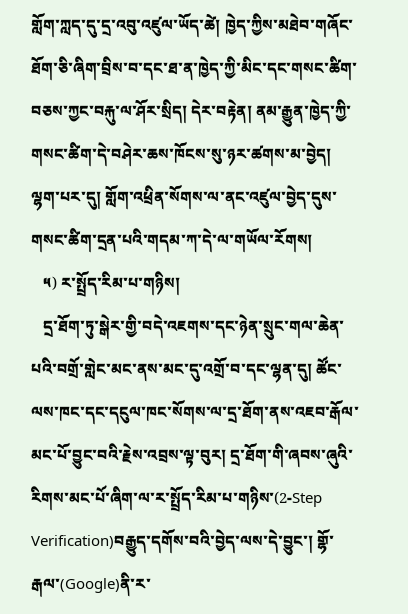གློག་ཀླད་དུ་དྲ་འབུ་འཛུལ་ཡོད་ཚེ། ཁྱེད་ཀྱིས་མཐེབ་གཞོང་ཐོག་ཅི་ཞིག་བྲིས་བ་དང་ཐ་ན་ཁྱེད་ཀྱི་མིང་དང་གསང་ཚིག་བཅས་ཀྱང་བརྐུ་ལ་ཤོར་སྲིད། དེར་བརྟེན། ནམ་རྒྱུན་ཁྱེད་ཀྱི་གསང་ཚིག་དེ་བཤེར་ཆས་ཁོངས་སུ་ཉར་ཚགས་མ་བྱེད། ལྷག་པར་དུ། གློག་འཕྲིན་སོགས་ལ་ནང་འཛུལ་བྱེད་དུས་གསང་ཚིག་དྲན་པའི་གདམ་ཀ་དེ་ལ་གཡོལ་རོགས།
   ༥) ར་སྤྲོད་རིམ་པ་གཉིས།
   དྲ་ཐོག་ཏུ་སྒེར་གྱི་བདེ་འཇགས་དང་ཉེན་སྲུང་གལ་ཆེན་པའི་བགྲོ་གླེང་མང་ནས་མང་དུ་འགྲོ་བ་དང་ལྷན་དུ། ཚོང་ལས་ཁང་དང་དངུལ་ཁང་སོགས་ལ་དྲ་ཐོག་ནས་འཇབ་རྒོལ་མང་པོ་བྱུང་བའི་རྗེས་འབྲས་ལྟ་བུར། དྲ་ཐོག་གི་ཞབས་ཞུའི་རིགས་མང་པོ་ཞིག་ལ་ར་སྤྲོད་རིམ་པ་གཉིས་(2-Step Verification)བརྒྱུད་དགོས་བའི་བྱེད་ལས་དེ་བྱུང་། གྷོ་རྒལ་(Google)ནི་ར་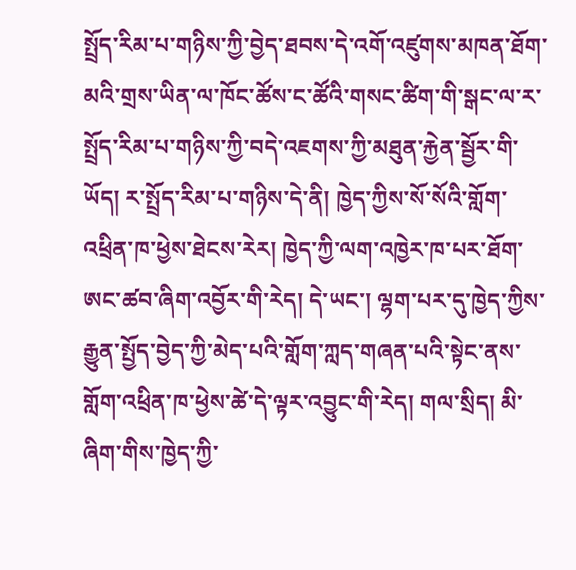སྤྲོད་རིམ་པ་གཉིས་ཀྱི་བྱེད་ཐབས་དེ་འགོ་འཛུགས་མཁན་ཐོག་མའི་གྲས་ཡིན་ལ་ཁོང་ཚོས་ང་ཚོའི་གསང་ཚིག་གི་སྒང་ལ་ར་སྤྲོད་རིམ་པ་གཉིས་ཀྱི་བདེ་འཇགས་ཀྱི་མཐུན་རྐྱེན་སྦྱོར་གི་ཡོད། ར་སྤྲོད་རིམ་པ་གཉིས་དེ་ནི། ཁྱེད་ཀྱིས་སོ་སོའི་གློག་འཕྲིན་ཁ་ཕྱེས་ཐེངས་རེར། ཁྱེད་ཀྱི་ལག་འཁྱེར་ཁ་པར་ཐོག་ཨང་ཚབ་ཞིག་འབྱོར་གི་རེད། དེ་ཡང་། ལྷག་པར་དུ་ཁྱེད་ཀྱིས་རྒྱུན་སྤྱོད་བྱེད་ཀྱི་མེད་པའི་གློག་ཀླད་གཞན་པའི་སྟེང་ནས་གློག་འཕྲིན་ཁ་ཕྱེས་ཚེ་དེ་ལྟར་འབྱུང་གི་རེད། གལ་སྲིད། མི་ཞིག་གིས་ཁྱེད་ཀྱི་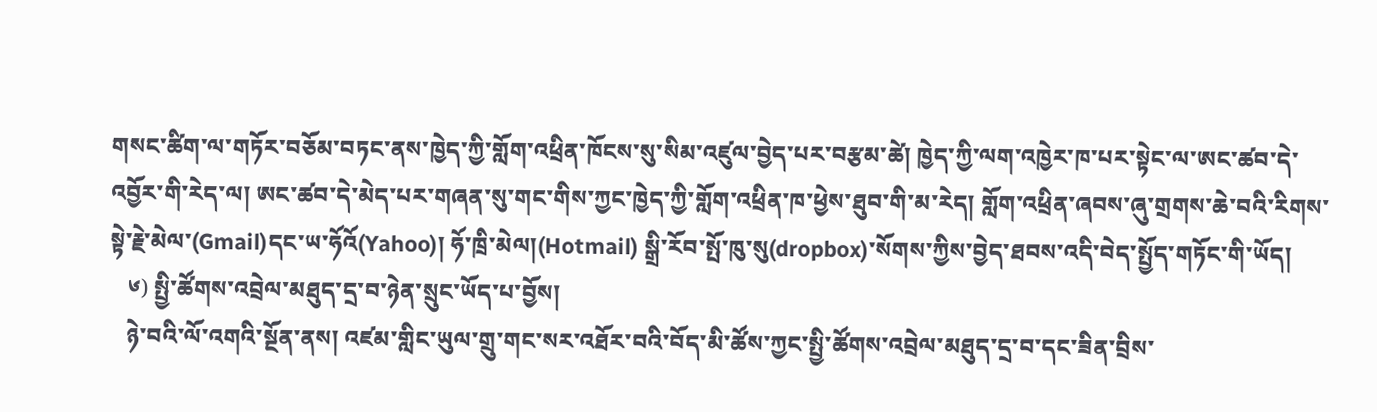གསང་ཚིག་ལ་གཏོར་བཅོམ་བཏང་ནས་ཁྱེད་ཀྱི་གློག་འཕྲིན་ཁོངས་སུ་སིམ་འཛུལ་བྱེད་པར་བརྩམ་ཚེ། ཁྱེད་ཀྱི་ལག་འཁྱེར་ཁ་པར་སྟེང་ལ་ཨང་ཚབ་དེ་འབྱོར་གི་རེད་ལ། ཨང་ཚབ་དེ་མེད་པར་གཞན་སུ་གང་གིས་ཀྱང་ཁྱེད་ཀྱི་གློག་འཕྲིན་ཁ་ཕྱེས་ཐུབ་གི་མ་རེད། གློག་འཕྲིན་ཞབས་ཞུ་གྲགས་ཆེ་བའི་རིགས་སྟེ་རྗེ་མེལ་(Gmail)དང་ཡ་ཧོའོ(Yahoo)། ཧོ་ཁྲི་མེལ།(Hotmail) སྒྲི་རོབ་སྤོ་ཁུ་སུ(dropbox)་སོགས་ཀྱིས་བྱེད་ཐབས་འདི་བེད་སྤྱོད་གཏོང་གི་ཡོད།
   ༦) སྤྱི་ཚོགས་འབྲེལ་མཐུད་དྲ་བ་ཉེན་སྲུང་ཡོད་པ་བྱོས།
   ཉེ་བའི་ལོ་འགའི་སྔོན་ནས། འཛམ་གླིང་ཡུལ་གྲུ་གང་སར་འཐོར་བའི་བོད་མི་ཚོས་ཀྱང་སྤྱི་ཚོགས་འབྲེལ་མཐུད་དྲ་བ་དང་ཟིན་བྲིས་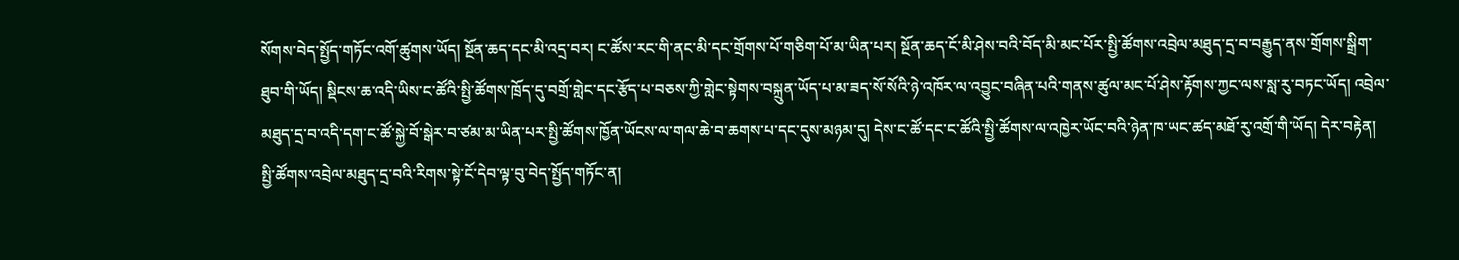སོགས་བེད་སྤྱོད་གཏོང་འགོ་ཚུགས་ཡོད། སྔོན་ཆད་དང་མི་འདྲ་བར། ང་ཚོས་རང་གི་ནང་མི་དང་གྲོགས་པོ་གཅིག་པོ་མ་ཡིན་པར། སྔོན་ཆད་ངོ་མི་ཤེས་བའི་བོད་མི་མང་པོར་སྤྱི་ཚོགས་འབྲེལ་མཐུད་དྲ་བ་བརྒྱུད་ནས་གྲོགས་སྒྲིག་ཐུབ་གི་ཡོད། སྡིངས་ཆ་འདི་ཡིས་ང་ཚོའི་སྤྱི་ཚོགས་ཁྲོད་དུ་བགྲོ་གླེང་དང་རྩོད་པ་བཅས་ཀྱི་གླེང་སྟེགས་བསྐྲུན་ཡོད་པ་མ་ཟད་སོ་སོའི་ཉེ་འཁོར་ལ་འབྱུང་བཞིན་པའི་གནས་ཚུལ་མང་པོ་ཤེས་རྟོགས་ཀྱང་ལས་སླ་རུ་བཏང་ཡོད། འབྲེལ་མཐུད་དྲ་བ་འདི་དག་ང་ཚོ་སྐྱེ་བོ་སྒེར་བ་ཙམ་མ་ཡིན་པར་སྤྱི་ཚོགས་ཁྱོན་ཡོངས་ལ་གལ་ཆེ་བ་ཆགས་པ་དང་དུས་མཉམ་དུ། དེས་ང་ཚོ་དང་ང་ཚོའི་སྤྱི་ཚོགས་ལ་འཁྱེར་ཡོང་བའི་ཉེན་ཁ་ཡང་ཚད་མཐོ་རུ་འགྲོ་གི་ཡོད། དེར་བརྟེན། སྤྱི་ཚོགས་འབྲེལ་མཐུད་དྲ་བའི་རིགས་སྟེ་ངོ་དེབ་ལྟ་བུ་བེད་སྤྱོད་གཏོང་ན།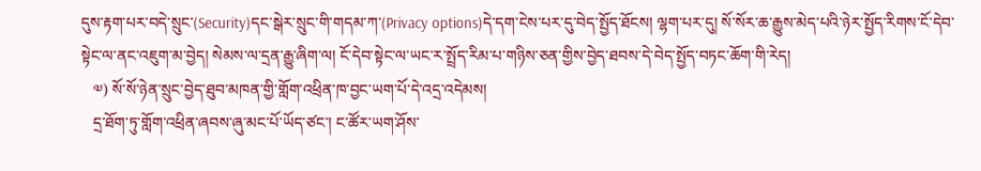དུས་རྟག་པར་བདེ་སྲུང་(Security)དང་སྒེར་སྲུང་གི་གདམ་ཀ་(Privacy options)དེ་དག་ངེས་པར་དུ་བེད་སྤྱོད་ཐོངས། ལྷག་པར་དུ། སོ་སོར་ཆ་རྒྱུས་མེད་པའི་ཉེར་སྤྱོད་རིགས་ངོ་དེབ་སྟེང་ལ་ནང་འཇུག་མ་བྱེད། སེམས་ལ་དྲན་རྒྱུ་ཞིག་ལ། ངོ་དེབ་སྟེང་ལ་ཡང་ར་སྤྲོད་རིམ་པ་གཉིས་ཅན་གྱིས་བྱེད་ཐབས་དེ་བེད་སྤྱོད་བཏང་ཆོག་གི་རེད།
   ༧) སོ་སོ་ཉེན་སྲུང་བྱེད་ཐུབ་མཁན་གྱི་གློག་འཕྲིན་ཁ་བྱང་ཡག་པོ་དེ་འདྲ་འདེམས།
   དྲ་ཐོག་ཏུ་གློག་འཕྲིན་ཞབས་ཞུ་མང་པོ་ཡོད་ཙང་། ང་ཚོར་ཡག་ཤོས་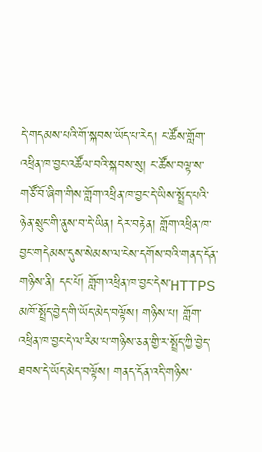དེ་གདམས་པའི་གོ་སྐབས་ཡོད་པ་རེད། ང་ཚོས་གློག་འཕྲིན་ཁ་བྱང་འཚོལ་བའི་སྐབས་སུ། ང་ཚོས་བལྟ་ས་གཙོ་བོ་ཞིག་གིས་གློག་འཕྲིན་ཁ་བྱང་དེ་ཡིས་སྤྲོད་པའི་ཉེན་སྲུང་གི་ནུས་བ་དེ་ཡིན། དེར་བརྟེན། གློག་འཕྲིན་ཁ་བྱང་གདེམས་དུས་སེམས་ལ་ངེས་དགོས་བའི་གནད་དོན་གཉིས་ནི། དང་པོ། གློག་འཕྲིན་ཁ་བྱང་དེས་HTTPS མཁོ་སྤྲོད་བྱེད་གི་ཡོད་མེད་བལྟོས། གཉིས་པ། གློག་འཕྲིན་ཁ་བྱང་དེ་ལ་རིམ་པ་གཉིས་ཅན་གྱི་ར་སྤྲོད་ཀྱི་བྱེད་ཐབས་དེ་ཡོད་མེད་བལྟོས། གནད་དོན་འདི་གཉིས་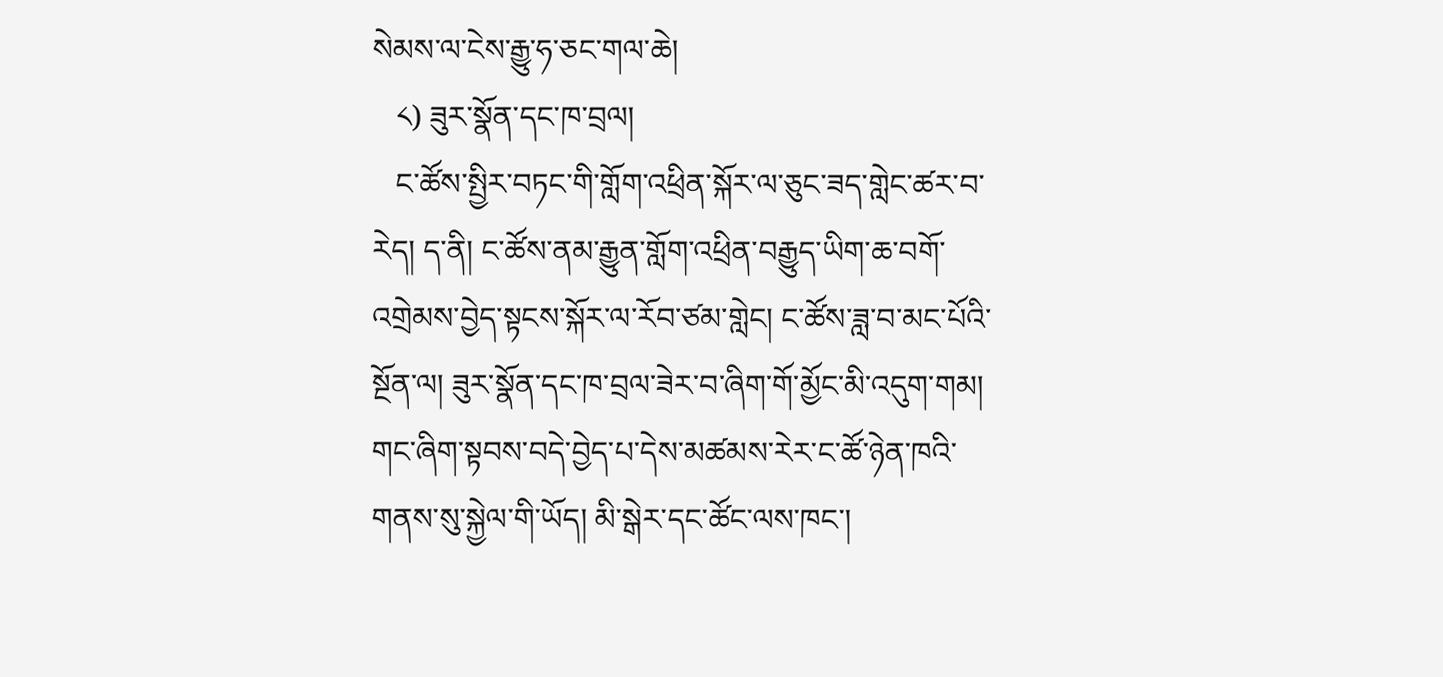སེམས་ལ་ངེས་རྒྱུ་ཧ་ཅང་གལ་ཆེ།
   ༨) ཟུར་སྣོན་དང་ཁ་བྲལ།
   ང་ཚོས་སྤྱིར་བཏང་གི་གློག་འཕྲིན་སྐོར་ལ་ཅུང་ཟད་གླེང་ཚར་བ་རེད། ད་ནི། ང་ཚོས་ནམ་རྒྱུན་གློག་འཕྲིན་བརྒྱུད་ཡིག་ཆ་བགོ་འགྲེམས་བྱེད་སྟངས་སྐོར་ལ་རོབ་ཙམ་གླེང། ང་ཚོས་ཟླ་བ་མང་པོའི་སྔོན་ལ། ཟུར་སྣོན་དང་ཁ་བྲལ་ཟེར་བ་ཞིག་གོ་མྱོང་མི་འདུག་གམ། གང་ཞིག་སྟབས་བདེ་བྱེད་པ་དེས་མཚམས་རེར་ང་ཚོ་ཉེན་ཁའི་གནས་སུ་སྐྱེལ་གི་ཡོད། མི་སྒེར་དང་ཚོང་ལས་ཁང་།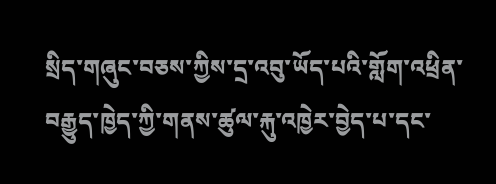སྲིད་གཞུང་བཅས་ཀྱིས་དྲ་འབུ་ཡོད་པའི་གློག་འཕྲིན་བརྒྱུད་ཁྱེད་ཀྱི་གནས་ཚུལ་རྐུ་འཁྱེར་བྱེད་པ་དང་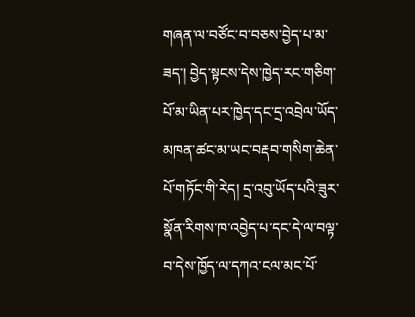གཞན་ལ་བཙོང་བ་བཅས་བྱེད་པ་མ་ཟད་། བྱེད་སྟངས་དེས་ཁྱེད་རང་གཅིག་པོ་མ་ཡིན་པར་ཁྱེད་དང་དྲ་འབྲེལ་ཡོད་མཁན་ཚང་མ་ཡང་བརྡབ་གསིག་ཆེན་པོ་གཏོང་གི་རེད། དྲ་འབུ་ཡོད་པའི་ཟུར་སྣོན་རིགས་ཁ་འབྱེད་པ་དང་དེ་ལ་བལྟ་བ་དེས་ཁྱོད་ལ་དཀའ་ངལ་མང་པོ་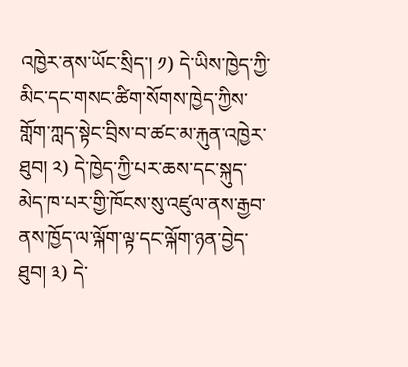འཁྱེར་ནས་ཡོང་སྲིད་། ༡) དེ་ཡིས་ཁྱེད་ཀྱི་མིང་དང་གསང་ཚིག་སོགས་ཁྱེད་ཀྱིས་གློག་ཀླད་སྟེང་བྲིས་བ་ཚང་མ་རྐུན་འཁྱེར་ཐུབ། ༢) དེ་ཁྱེད་ཀྱི་པར་ཆས་དང་སྐུད་མེད་ཁ་པར་གྱི་ཁོངས་སུ་འཛུལ་ནས་རྒྱབ་ནས་ཁྱོད་ལ་ལྐོག་ལྟ་དང་ལྐོག་ཉན་བྱེད་ཐུབ། ༣) དེ་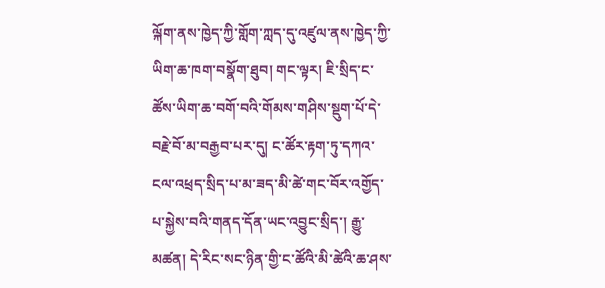ལྐོག་ནས་ཁྱེད་ཀྱི་གློག་ཀླད་དུ་འཛུལ་ནས་ཁྱེད་ཀྱི་ཡིག་ཆ་ཁག་བསྣོག་ཐུབ། གང་ལྟར། ཇི་སྲིད་ང་ཚོས་ཡིག་ཆ་བགོ་བའི་གོམས་གཤིས་སྡུག་པོ་དེ་བརྗེ་བོ་མ་བརྒྱབ་པར་དུ། ང་ཚོར་རྟག་ཏུ་དཀའ་ངལ་འཕྲད་སྲིད་པ་མ་ཟད་མི་ཚེ་གང་བོར་འགྱོད་པ་སྐྱེས་བའི་གནད་དོན་ཡང་འབྱུང་སྲིད་། རྒྱུ་མཚན། དེ་རིང་སང་ཉིན་གྱི་ང་ཚོའི་མི་ཚེའི་ཆ་ཤས་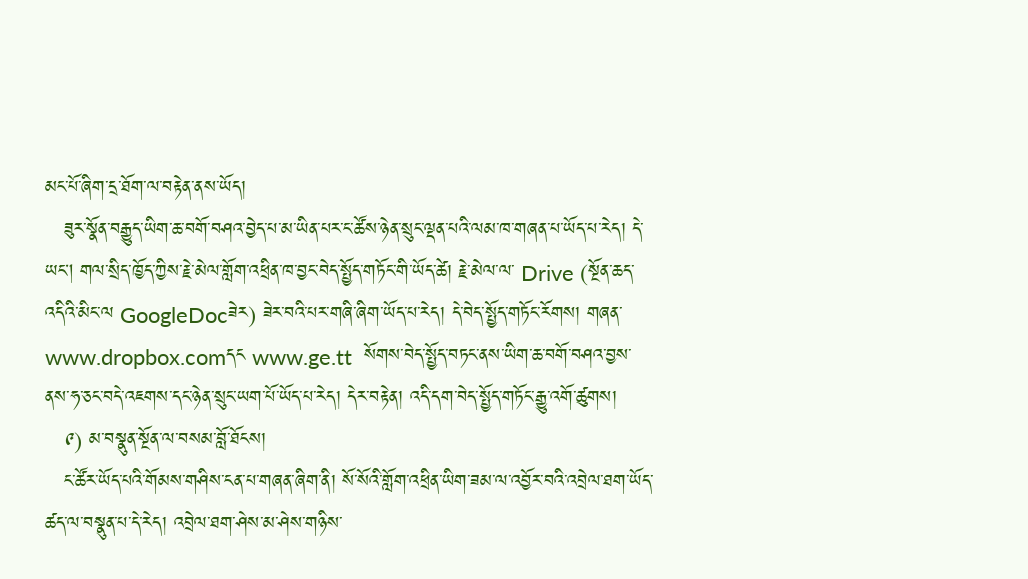མང་པོ་ཞིག་དྲ་ཐོག་ལ་བརྟེན་ནས་ཡོད།
   ཟུར་སྣོན་བརྒྱུད་ཡིག་ཆ་བགོ་བཤའ་བྱེད་པ་མ་ཡིན་པར་ང་ཚོས་ཉེན་སྲུང་ལྡན་པའི་ལམ་ཁ་གཞན་པ་ཡོད་པ་རེད། དེ་ཡང། གལ་སྲིད་ཁྱོད་ཀྱིས་རྗེ་མེལ་གློག་འཕྲིན་ཁ་བྱང་བེད་སྤྱོད་གཏོང་གི་ཡོད་ཚེ། རྗེ་མེལ་ལ་ Drive (སྔོན་ཆད་འདིའི་མིང་ལ GoogleDocཟེར) ཟེར་བའི་པར་གཞི་ཞིག་ཡོད་པ་རེད། དེ་བེད་སྤྱོད་གཏོང་རོགས། གཞན་www.dropbox.comདང www.ge.tt  སོགས་བེད་སྤྱོད་བཏང་ནས་ཡིག་ཆ་བགོ་བཤའ་བྱས་ནས་ཧ་ཅང་བདེ་འཇགས་དང་ཉེན་སྲུང་ཡག་པོ་ཡོད་པ་རེད། དེར་བརྟེན། འདི་དག་བེད་སྤྱོད་གཏོང་རྒྱུ་འགོ་ཚུགས།
   ༩) མ་བསྣུན་སྔོན་ལ་བསམ་བློ་ཐོངས།
   ང་ཚོར་ཡོད་པའི་གོམས་གཤིས་ངན་པ་གཞན་ཞིག་ནི། སོ་སོའི་གློག་འཕྲིན་ཡིག་ཟམ་ལ་འབྱོར་བའི་འབྲེལ་ཐག་ཡོད་ཚད་ལ་བསྣུན་པ་དེ་རེད། འབྲེལ་ཐག་ཤེས་མ་ཤེས་གཉིས་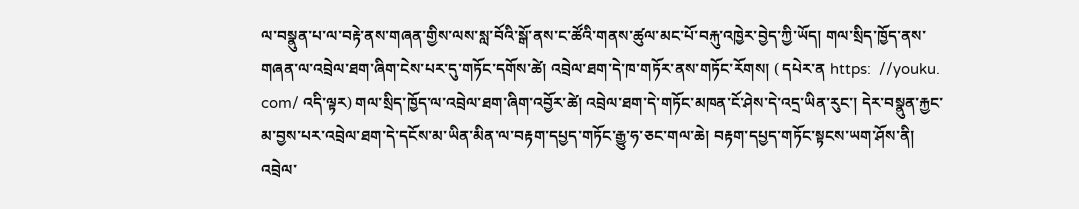ལ་བསྣུན་པ་ལ་བརྟེ་ནས་གཞན་གྱིས་ལས་སླ་བོའི་སྒོ་ནས་ང་ཚོའི་གནས་ཚུལ་མང་པོ་བརྐུ་འཁྱེར་བྱེད་ཀྱི་ཡོད། གལ་སྲིད་ཁྱོད་ནས་གཞན་ལ་འབྲེལ་ཐག་ཞིག་ངེས་པར་དུ་གཏོང་དགོས་ཚེ། འབྲེལ་ཐག་དེ་ཁ་གཏོར་ནས་གཏོང་རོགས། ( དཔེར་ན https:  //youku.  com/ འདི་ལྟར) གལ་སྲིད་ཁྱོད་ལ་འབྲེལ་ཐག་ཞིག་འབྱོར་ཚེ། འབྲེལ་ཐག་དེ་གཏོང་མཁན་ངོ་ཤེས་དེ་འདྲ་ཡིན་རུང་། དེར་བསྣུན་རྐྱང་མ་བྱས་པར་འབྲེལ་ཐག་དེ་དངོས་མ་ཡིན་མིན་ལ་བརྟག་དཔྱད་གཏོང་རྒྱུ་ཧ་ཅང་གལ་ཆེ། བརྟག་དཔྱད་གཏོང་སྟངས་ཡག་ཤོས་ནི། འབྲེལ་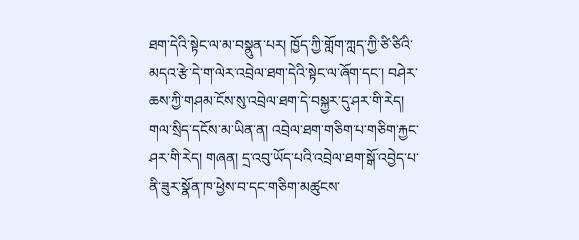ཐག་དེའི་སྟེང་ལ་མ་བསྣུན་པར། ཁྱོད་ཀྱི་གློག་ཀླད་ཀྱི་ཙི་ཙིའི་མདའ་རྩེ་དེ་ག་ལེར་འབྲེལ་ཐག་དེའི་སྟེང་ལ་ཞོག་དང་། བཤེར་ཆས་ཀྱི་གཤམ་ངོས་སུ་འབྲེལ་ཐག་དེ་བསྐྱར་དུ་ཤར་གི་རེད། གལ་སྲིད་དངོས་མ་ཡིན་ན། འབྲེལ་ཐག་གཅིག་པ་གཅིག་རྐྱང་ཤར་གི་རེད། གཞན། དྲ་འབུ་ཡོད་པའི་འབྲེལ་ཐག་སྒོ་འབྱེད་པ་ནི་ཟུར་སྣོན་ཁ་ཕྱེས་བ་དང་གཅིག་མཚུངས་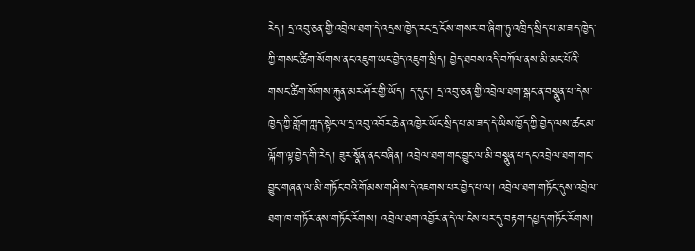རེད། དྲ་འབུ་ཅན་གྱི་འབྲེལ་ཐག་དེ་འདྲས་ཁྱེད་རང་དྲ་ངོས་གསར་བ་ཞིག་ཏུ་འཁྲིད་སྲིད་པ་མ་ཟད་ཁྱེད་ཀྱི་གསང་ཚིག་སོགས་ནང་འཇུག་ཡང་བྱེད་འཇུག་སྲིད། བྱེད་ཐབས་འདི་བཀོལ་ནས་མི་མང་པོའི་གསང་ཚིག་སོགས་རྐུན་མར་ཤོར་གྱི་ཡོད། ད་དུང་། དྲ་འབུ་ཅན་གྱི་འབྲེལ་ཐག་སྒང་ན་བསྣུན་པ་དེས་ཁྱེད་ཀྱི་གློག་ཀླད་སྟེང་ལ་དྲ་འབུ་འབོར་ཆེན་འཁྱེར་ཡོང་སྲིད་པ་མ་ཟད་དེ་ཡིས་ཁྱོད་ཀྱི་བྱེད་ལས་ཚང་མ་ལྐོག་ལྟ་བྱེད་གི་རེད། ཟུར་སྣོན་ནང་བཞིན། འབྲེལ་ཐག་གང་བྱུང་ལ་མི་བསྣུན་པ་དང་འབྲེལ་ཐག་གང་བྱུང་གཞན་ལ་མི་གཏོང་བའི་གོམས་གཤིས་དེ་འཇགས་པར་བྱེད་པ་ལ། འབྲེལ་ཐག་གཏོང་དུས་འབྲེལ་ཐག་ཁ་གཏོར་ནས་གཏོང་རོགས། འབྲེལ་ཐག་འབྱོར་ན་དེ་ལ་ངེས་པར་དུ་བརྟག་དཔྱད་གཏོང་རོགས།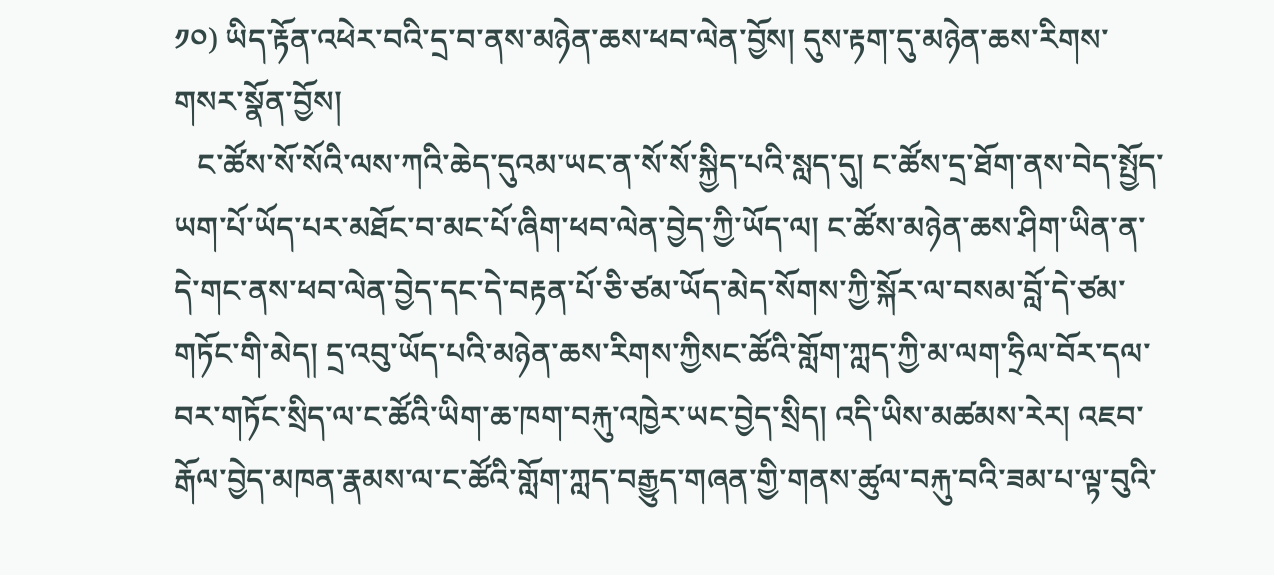༡༠) ཡིད་རྟོན་འཕེར་བའི་དྲ་བ་ནས་མཉེན་ཆས་ཕབ་ལེན་བྱོས། དུས་རྟག་དུ་མཉེན་ཆས་རིགས་གསར་སྣོན་བྱོས།
   ང་ཚོས་སོ་སོའི་ལས་ཀའི་ཆེད་དུའམ་ཡང་ན་སོ་སོ་སྐྱིད་པའི་སླད་དུ། ང་ཚོས་དྲ་ཐོག་ནས་བེད་སྤྱོད་ཡག་པོ་ཡོད་པར་མཐོང་བ་མང་པོ་ཞིག་ཕབ་ལེན་བྱེད་ཀྱི་ཡོད་ལ། ང་ཚོས་མཉེན་ཆས་ཤིག་ཡིན་ན་དེ་གང་ནས་ཕབ་ལེན་བྱེད་དང་དེ་བརྟན་པོ་ཅི་ཙམ་ཡོད་མེད་སོགས་ཀྱི་སྐོར་ལ་བསམ་བློ་དེ་ཙམ་གཏོང་གི་མེད། དྲ་འབུ་ཡོད་པའི་མཉེན་ཆས་རིགས་ཀྱིསང་ཚོའི་གློག་ཀླད་ཀྱི་མ་ལག་ཧྲིལ་བོར་དལ་བར་གཏོང་སྲིད་ལ་ང་ཚོའི་ཡིག་ཆ་ཁག་བརྐུ་འཁྱེར་ཡང་བྱེད་སྲིད། འདི་ཡིས་མཚམས་རེར། འཇབ་རྒོལ་བྱེད་མཁན་རྣམས་ལ་ང་ཚོའི་གློག་ཀླད་བརྒྱུད་གཞན་གྱི་གནས་ཚུལ་བརྐུ་བའི་ཟམ་པ་ལྟ་བུའི་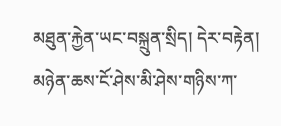མཐུན་རྐྱེན་ཡང་བསྐྲུན་སྲིད། དེར་བརྟེན། མཉེན་ཆས་ངོ་ཤེས་མི་ཤེས་གཉིས་ཀ་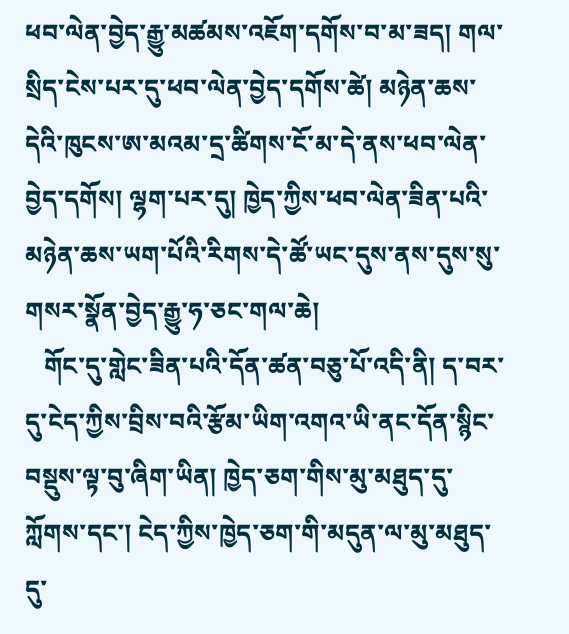ཕབ་ལེན་བྱེད་རྒྱུ་མཚམས་འཇོག་དགོས་བ་མ་ཟད། གལ་སྲིད་ངེས་པར་དུ་ཕབ་ལེན་བྱེད་དགོས་ཚེ། མཉེན་ཆས་དེའི་ཁུངས་ཨ་མའམ་དྲ་ཚིགས་ངོ་མ་དེ་ནས་ཕབ་ལེན་བྱེད་དགོས། ལྷག་པར་དུ། ཁྱེད་ཀྱིས་ཕབ་ལེན་ཟིན་པའི་མཉེན་ཆས་ཡག་པོའི་རིགས་དེ་ཚོ་ཡང་དུས་ནས་དུས་སུ་གསར་སྣོན་བྱེད་རྒྱུ་ཧ་ཅང་གལ་ཆེ།
   གོང་དུ་གླེང་ཟིན་པའི་དོན་ཚན་བཅུ་པོ་འདི་ནི། ད་བར་དུ་ངེད་ཀྱིས་བྲིས་བའི་རྩོམ་ཡིག་འགའ་ཡི་ནང་དོན་སྙིང་བསྡུས་ལྟ་བུ་ཞིག་ཡིན། ཁྱེད་ཅག་གིས་མུ་མཐུད་དུ་ཀློགས་དང་། ངེད་ཀྱིས་ཁྱེད་ཅག་གི་མདུན་ལ་མུ་མཐུད་དུ་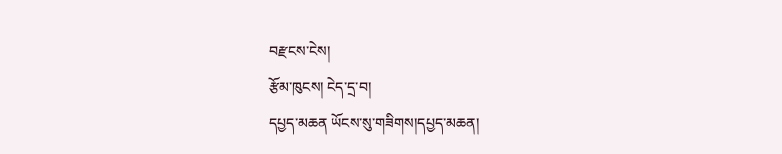བརྫངས་ངེས།
རྩོམ་ཁུངས། ངེད་དྲ་བ།
དཔྱད་མཆན ཡོངས་སུ་གཟིགས།དཔྱད་མཆན།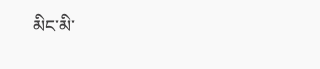མིང་མི་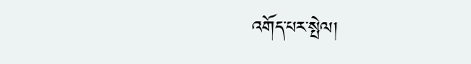འགོད་པར་སྤེལ།